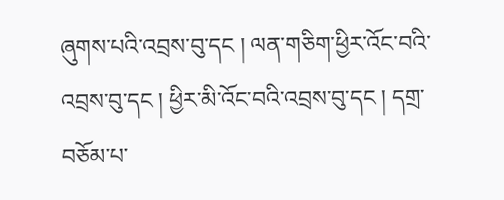ཞུགས་པའི་འབྲས་བུ་དང ། ལན་གཅིག་ཕྱིར་འོང་བའི་འབྲས་བུ་དང ། ཕྱིར་མི་འོང་བའི་འབྲས་བུ་དང ། དགྲ་བཅོམ་པ་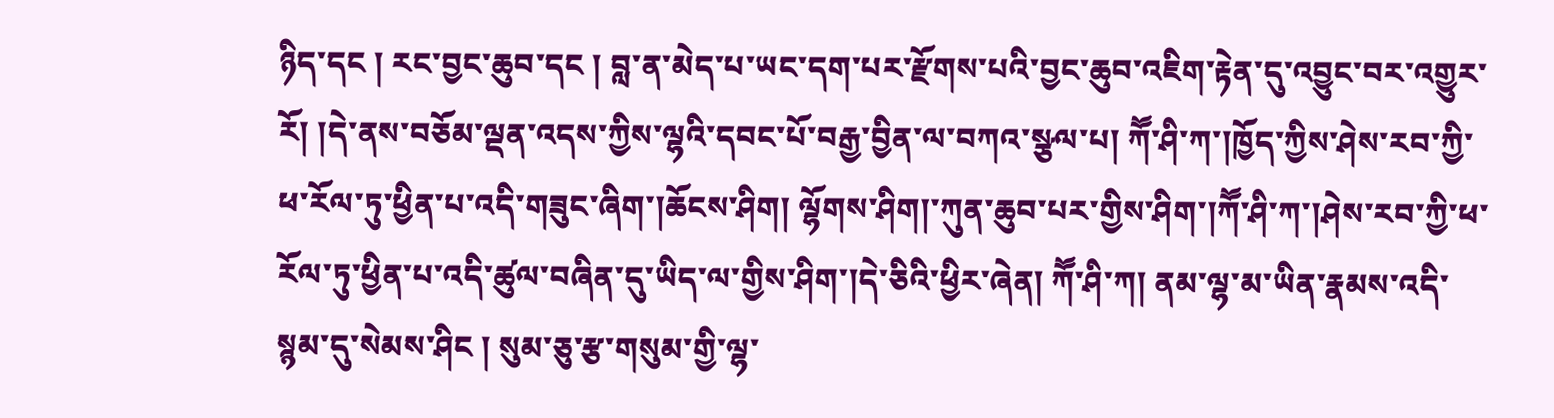ཉིད་དང ། རང་བྱང་ཆུབ་དང ། བླ་ན་མེད་པ་ཡང་དག་པར་རྫོགས་པའི་བྱང་ཆུབ་འཇིག་རྟེན་དུ་འབྱུང་བར་འགྱུར་རོ། །དེ་ནས་བཅོམ་ལྡན་འདས་ཀྱིས་ལྷའི་དབང་པོ་བརྒྱ་བྱིན་ལ་བཀའ་སྩལ་པ། ཀཽ་ཤི་ཀ་།ཁྱོད་ཀྱིས་ཤེས་རབ་ཀྱི་ཕ་རོལ་ཏུ་ཕྱིན་པ་འདི་གཟུང་ཞིག་།ཆོངས་ཤིག། ལྷོགས་ཤིག།་ཀུན་ཆུབ་པར་གྱིས་ཤིག་།ཀཽ་ཤི་ཀ་།ཤེས་རབ་ཀྱི་ཕ་རོལ་ཏུ་ཕྱིན་པ་འདི་ཚུལ་བཞིན་དུ་ཡིད་ལ་གྱིས་ཤིག་།དེ་ཅིའི་ཕྱིར་ཞེན། ཀཽ་ཤི་ཀ། ནམ་ལྷ་མ་ཡིན་རྣམས་འདི་སྙམ་དུ་སེམས་ཤིང ། སུམ་ཅུ་རྩ་གསུམ་གྱི་ལྷ་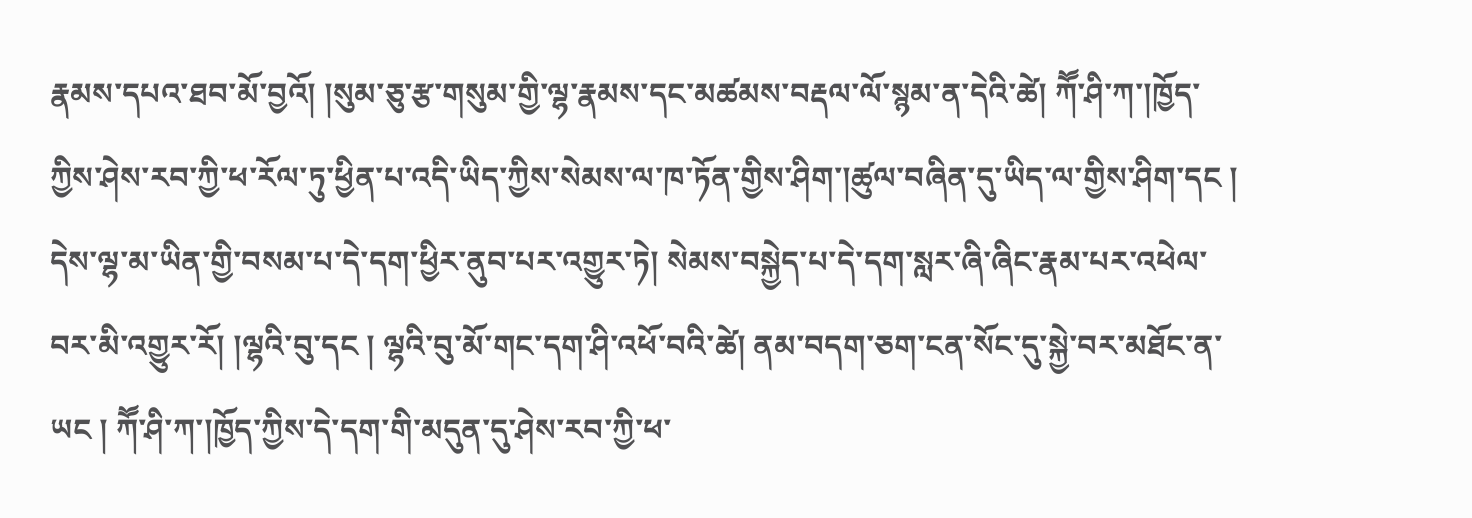རྣམས་དཔའ་ཐབ་མོ་བྱའོ། །སུམ་ཅུ་རྩ་གསུམ་གྱི་ལྷ་རྣམས་དང་མཚམས་བརྡལ་ལོ་སྙམ་ན་དེའི་ཚེ། ཀཽ་ཤི་ཀ་།ཁྱོད་ཀྱིས་ཤེས་རབ་ཀྱི་ཕ་རོལ་ཏུ་ཕྱིན་པ་འདི་ཡིད་ཀྱིས་སེམས་ལ་ཁ་ཏོན་གྱིས་ཤིག་།ཚུལ་བཞིན་དུ་ཡིད་ལ་གྱིས་ཤིག་དང ། དེས་ལྷ་མ་ཡིན་གྱི་བསམ་པ་དེ་དག་ཕྱིར་ནུབ་པར་འགྱུར་ཏེ། སེམས་བསྐྱེད་པ་དེ་དག་སླར་ཞི་ཞིང་རྣམ་པར་འཕེལ་བར་མི་འགྱུར་རོ། །ལྷའི་བུ་དང ། ལྷའི་བུ་མོ་གང་དག་ཤི་འཕོ་བའི་ཚེ། ནམ་བདག་ཅག་ངན་སོང་དུ་སྐྱེ་བར་མཐོང་ན་ཡང ། ཀཽ་ཤི་ཀ་།ཁྱོད་ཀྱིས་དེ་དག་གི་མདུན་དུ་ཤེས་རབ་ཀྱི་ཕ་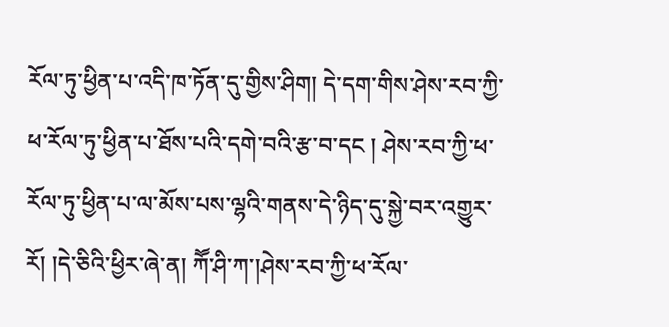རོལ་ཏུ་ཕྱིན་པ་འདི་ཁ་ཏོན་དུ་གྱིས་ཤིག། དེ་དག་གིས་ཤེས་རབ་ཀྱི་ཕ་རོལ་ཏུ་ཕྱིན་པ་ཐོས་པའི་དགེ་བའི་རྩ་བ་དང ། ཤེས་རབ་ཀྱི་ཕ་རོལ་ཏུ་ཕྱིན་པ་ལ་མོས་པས་ལྷའི་གནས་དེ་ཉིད་དུ་སྐྱེ་བར་འགྱུར་རོ། །དེ་ཅིའི་ཕྱིར་ཞེ་ན། ཀཽ་ཤི་ཀ་།ཤེས་རབ་ཀྱི་ཕ་རོལ་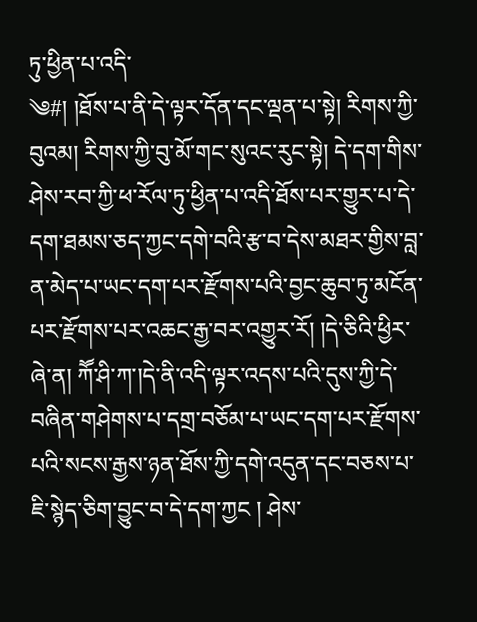ཏུ་ཕྱིན་པ་འདི་
༄#། །ཐོས་པ་ནི་དེ་ལྟར་དོན་དང་ལྡན་པ་སྟེ། རིགས་ཀྱི་བུའམ། རིགས་ཀྱི་བུ་མོ་གང་སུའང་རུང་སྟེ། དེ་དག་གིས་ཤེས་རབ་ཀྱི་ཕ་རོལ་ཏུ་ཕྱིན་པ་འདི་ཐོས་པར་གྱུར་པ་དེ་དག་ཐམས་ཅད་ཀྱང་དགེ་བའི་རྩ་བ་དེས་མཐར་གྱིས་བླ་ན་མེད་པ་ཡང་དག་པར་རྫོགས་པའི་བྱང་ཆུབ་ཏུ་མངོན་པར་རྫོགས་པར་འཆང་རྒྱ་བར་འགྱུར་རོ། །དེ་ཅིའི་ཕྱིར་ཞེ་ན། ཀཽ་ཤི་ཀ་།དེ་ནི་འདི་ལྟར་འདས་པའི་དུས་ཀྱི་དེ་བཞིན་གཤེགས་པ་དགྲ་བཅོམ་པ་ཡང་དག་པར་རྫོགས་པའི་སངས་རྒྱས་ཉན་ཐོས་ཀྱི་དགེ་འདུན་དང་བཅས་པ་ཇི་སྙེད་ཅིག་བྱུང་བ་དེ་དག་ཀྱང ། ཤེས་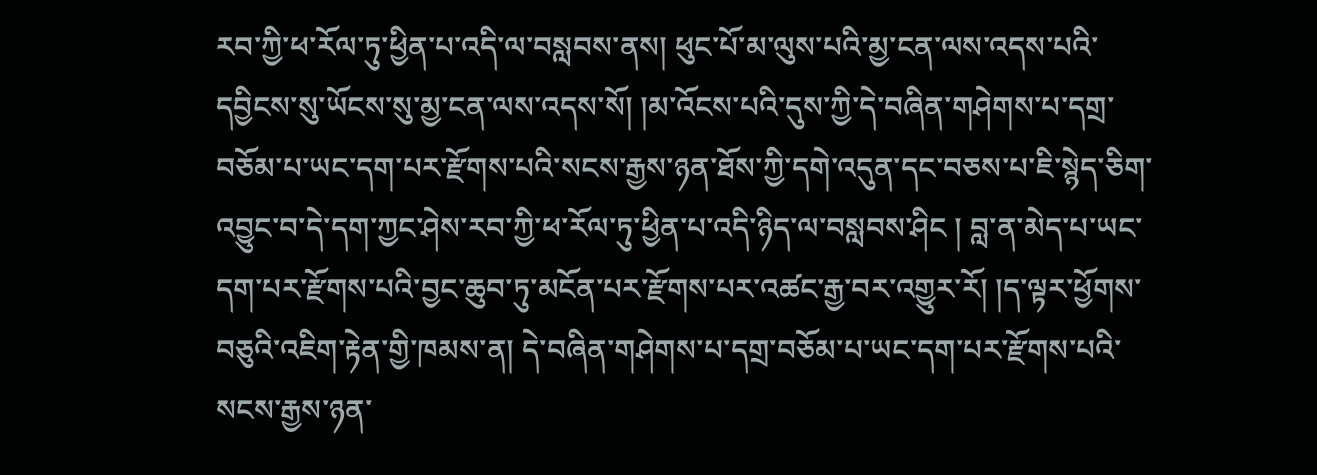རབ་ཀྱི་ཕ་རོལ་ཏུ་ཕྱིན་པ་འདི་ལ་བསླབས་ནས། ཕུང་པོ་མ་ལུས་པའི་མྱ་ངན་ལས་འདས་པའི་དབྱིངས་སུ་ཡོངས་སུ་མྱ་ངན་ལས་འདས་སོ། །མ་འོངས་པའི་དུས་ཀྱི་དེ་བཞིན་གཤེགས་པ་དགྲ་བཅོམ་པ་ཡང་དག་པར་རྫོགས་པའི་སངས་རྒྱས་ཉན་ཐོས་ཀྱི་དགེ་འདུན་དང་བཅས་པ་ཇི་སྙེད་ཅིག་འབྱུང་བ་དེ་དག་ཀྱང་ཤེས་རབ་ཀྱི་ཕ་རོལ་ཏུ་ཕྱིན་པ་འདི་ཉིད་ལ་བསླབས་ཤིང ། བླ་ན་མེད་པ་ཡང་དག་པར་རྫོགས་པའི་བྱང་ཆུབ་ཏུ་མངོན་པར་རྫོགས་པར་འཚང་རྒྱ་བར་འགྱུར་རོ། །ད་ལྟར་ཕྱོགས་བཅུའི་འཇིག་རྟེན་གྱི་ཁམས་ན། དེ་བཞིན་གཤེགས་པ་དགྲ་བཅོམ་པ་ཡང་དག་པར་རྫོགས་པའི་སངས་རྒྱས་ཉན་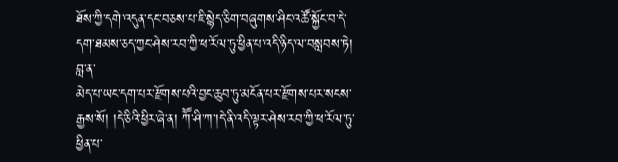ཐོས་ཀྱི་དགེ་འདུན་དང་བཅས་པ་ཇི་སྙེད་ཅིག་བཞུགས་ཤིང་འཚོ་སྐྱོང་བ་དེ་དག་ཐམས་ཅད་ཀྱང་ཤེས་རབ་ཀྱི་ཕ་རོལ་ཏུ་ཕྱིན་པ་འདི་ཉིད་ལ་བསླབས་ཏེ། བླ་ན་
མེད་པ་ཡང་དག་པར་རྫོགས་པའི་བྱང་ཆུབ་ཏུ་མངོན་པར་རྫོགས་པར་སངས་རྒྱས་སོ། །དེ་ཅིའི་ཕྱིར་ཞེ་ན། ཀཽ་ཤི་ཀ་།དེ་ནི་འདི་ལྟར་ཤེས་རབ་ཀྱི་ཕ་རོལ་ཏུ་ཕྱིན་པ་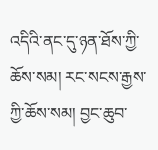འདིའི་ནང་དུ་ཉན་ཐོས་ཀྱི་ཆོས་སམ། རང་སངས་རྒྱས་ཀྱི་ཆོས་སམ། བྱང་ཆུབ་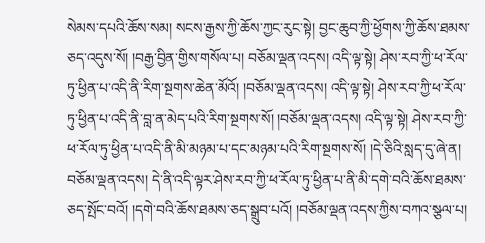སེམས་དཔའི་ཆོས་སམ། སངས་རྒྱས་ཀྱི་ཆོས་ཀྱང་རུང་སྟེ། བྱང་ཆུབ་ཀྱི་ཕྱོགས་ཀྱི་ཆོས་ཐམས་ཅད་འདུས་སོ། །བརྒྱ་བྱིན་གྱིས་གསོལ་པ། བཅོམ་ལྡན་འདས། འདི་ལྟ་སྟེ། ཤེས་རབ་ཀྱི་ཕ་རོལ་ཏུ་ཕྱིན་པ་འདི་ནི་རིག་སྔགས་ཆེན་མོའོ། །བཅོམ་ལྡན་འདས། འདི་ལྟ་སྟེ། ཤེས་རབ་ཀྱི་ཕ་རོལ་ཏུ་ཕྱིན་པ་འདི་ནི་བླ་ན་མེད་པའི་རིག་སྔགས་སོ། །བཅོམ་ལྡན་འདས། འདི་ལྟ་སྟེ། ཤེས་རབ་ཀྱི་ཕ་རོལ་ཏུ་ཕྱིན་པ་འདི་ནི་མི་མཉམ་པ་དང་མཉམ་པའི་རིག་སྔགས་སོ། །དེ་ཅིའི་སླད་དུ་ཞེ་ན། བཅོམ་ལྡན་འདས། དེ་ནི་འདི་ལྟར་ཤེས་རབ་ཀྱི་ཕ་རོལ་ཏུ་ཕྱིན་པ་ནི་མི་དགེ་བའི་ཆོས་ཐམས་ཅད་སྤོང་བའོ། །དགེ་བའི་ཆོས་ཐམས་ཅད་སྒྲུབ་པའོ། །བཅོམ་ལྡན་འདས་ཀྱིས་བཀའ་སྩལ་པ།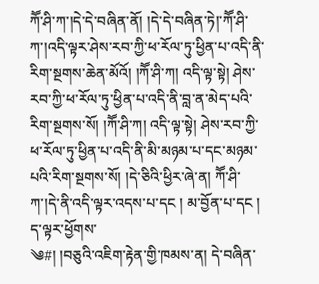ཀཽ་ཤི་ཀ་།དེ་དེ་བཞིན་ནོ། །དེ་དེ་བཞིན་ཏེ།་ཀཽ་ཤི་ཀ་།འདི་ལྟར་ཤེས་རབ་ཀྱི་ཕ་རོལ་ཏུ་ཕྱིན་པ་འདི་ནི་རིག་སྔགས་ཆེན་མོའོ། །ཀཽ་ཤི་ཀ། འདི་ལྟ་སྟེ། ཤེས་རབ་ཀྱི་ཕ་རོལ་ཏུ་ཕྱིན་པ་འདི་ནི་བླ་ན་མེད་པའི་རིག་སྔགས་སོ། །ཀཽ་ཤི་ཀ། འདི་ལྟ་སྟེ། ཤེས་རབ་ཀྱི་ཕ་རོལ་ཏུ་ཕྱིན་པ་འདི་ནི་མི་མཉམ་པ་དང་མཉམ་པའི་རིག་སྔགས་སོ། །དེ་ཅིའི་ཕྱིར་ཞེ་ན། ཀཽ་ཤི་ཀ་།དེ་ནི་འདི་ལྟར་འདས་པ་དང ། མ་བྱོན་པ་དང ། ད་ལྟར་ཕྱོགས་
༄#། །བཅུའི་འཇིག་རྟེན་གྱི་ཁམས་ན། དེ་བཞིན་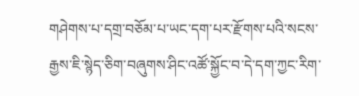གཤེགས་པ་དགྲ་བཅོམ་པ་ཡང་དག་པར་རྫོགས་པའི་སངས་རྒྱས་ཇི་སྙེད་ཅིག་བཞུགས་ཤིང་འཚོ་སྐྱོང་བ་དེ་དག་ཀྱང་རིག་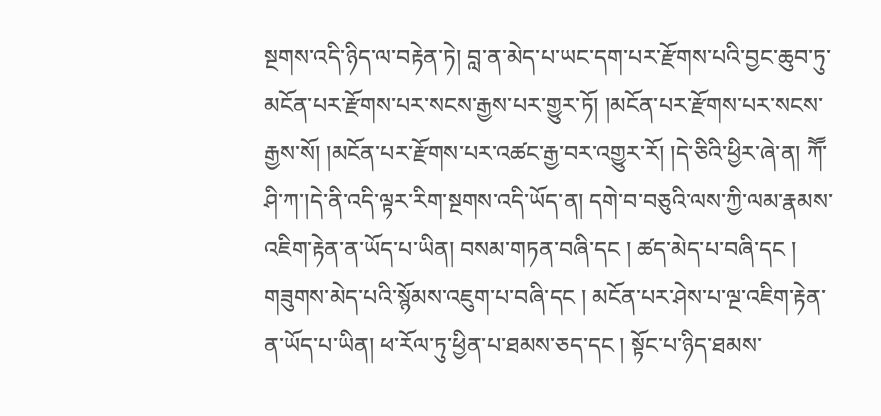སྔགས་འདི་ཉིད་ལ་བརྟེན་ཏེ། བླ་ན་མེད་པ་ཡང་དག་པར་རྫོགས་པའི་བྱང་ཆུབ་ཏུ་མངོན་པར་རྫོགས་པར་སངས་རྒྱས་པར་གྱུར་ཏོ། །མངོན་པར་རྫོགས་པར་སངས་རྒྱས་སོ། །མངོན་པར་རྫོགས་པར་འཚང་རྒྱ་བར་འགྱུར་རོ། །དེ་ཅིའི་ཕྱིར་ཞེ་ན། ཀཽ་ཤི་ཀ་།དེ་ནི་འདི་ལྟར་རིག་སྔགས་འདི་ཡོད་ན། དགེ་བ་བཅུའི་ལས་ཀྱི་ལམ་རྣམས་འཇིག་རྟེན་ན་ཡོད་པ་ཡིན། བསམ་གཏན་བཞི་དང ། ཚད་མེད་པ་བཞི་དང ། གཟུགས་མེད་པའི་སྙོམས་འཇུག་པ་བཞི་དང ། མངོན་པར་ཤེས་པ་ལྔ་འཇིག་རྟེན་ན་ཡོད་པ་ཡིན། ཕ་རོལ་ཏུ་ཕྱིན་པ་ཐམས་ཅད་དང ། སྟོང་པ་ཉིད་ཐམས་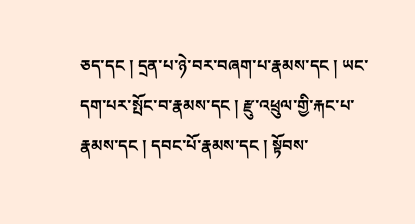ཅད་དང ། དྲན་པ་ཉེ་བར་བཞག་པ་རྣམས་དང ། ཡང་དག་པར་སྤོང་བ་རྣམས་དང ། རྫུ་འཕྲུལ་གྱི་རྐང་པ་རྣམས་དང ། དབང་པོ་རྣམས་དང ། སྟོབས་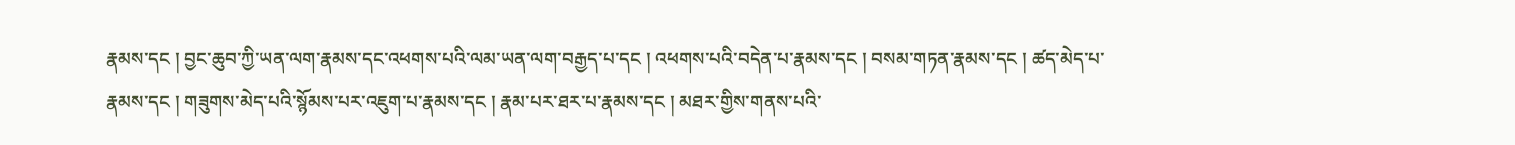རྣམས་དང ། བྱང་ཆུབ་ཀྱི་ཡན་ལག་རྣམས་དང་འཕགས་པའི་ལམ་ཡན་ལག་བརྒྱད་པ་དང ། འཕགས་པའི་བདེན་པ་རྣམས་དང ། བསམ་གཏན་རྣམས་དང ། ཚད་མེད་པ་རྣམས་དང ། གཟུགས་མེད་པའི་སྙོམས་པར་འཇུག་པ་རྣམས་དང ། རྣམ་པར་ཐར་པ་རྣམས་དང ། མཐར་གྱིས་གནས་པའི་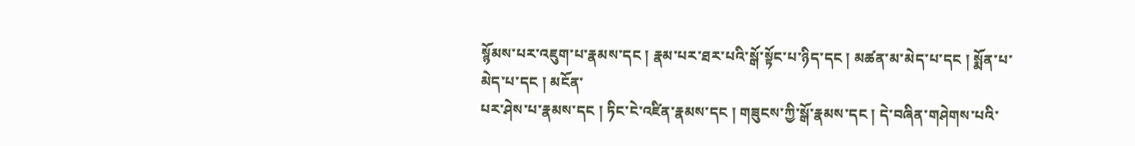སྙོམས་པར་འཇུག་པ་རྣམས་དང ། རྣམ་པར་ཐར་པའི་སྒོ་སྟོང་པ་ཉིད་དང ། མཚན་མ་མེད་པ་དང ། སྨོན་པ་མེད་པ་དང ། མངོན་
པར་ཤེས་པ་རྣམས་དང ། ཏིང་ངེ་འཛིན་རྣམས་དང ། གཟུངས་ཀྱི་སྒོ་རྣམས་དང ། དེ་བཞིན་གཤེགས་པའི་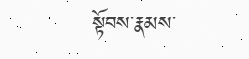སྟོབས་རྣམས་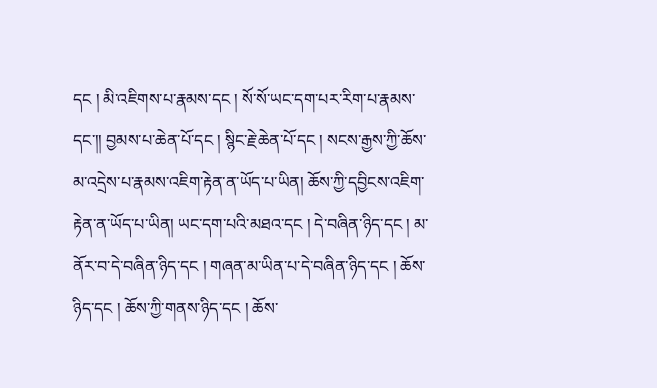དང ། མི་འཇིགས་པ་རྣམས་དང ། སོ་སོ་ཡང་དག་པར་རིག་པ་རྣམས་དང་།། བྱམས་པ་ཆེན་པོ་དང ། སྙིང་རྗེ་ཆེན་པོ་དང ། སངས་རྒྱས་ཀྱི་ཆོས་མ་འདྲེས་པ་རྣམས་འཇིག་རྟེན་ན་ཡོད་པ་ཡིན། ཆོས་ཀྱི་དབྱིངས་འཇིག་རྟེན་ན་ཡོད་པ་ཡིན། ཡང་དག་པའི་མཐའ་དང ། དེ་བཞིན་ཉིད་དང ། མ་ནོར་བ་དེ་བཞིན་ཉིད་དང ། གཞན་མ་ཡིན་པ་དེ་བཞིན་ཉིད་དང ། ཆོས་ཉིད་དང ། ཆོས་ཀྱི་གནས་ཉིད་དང ། ཆོས་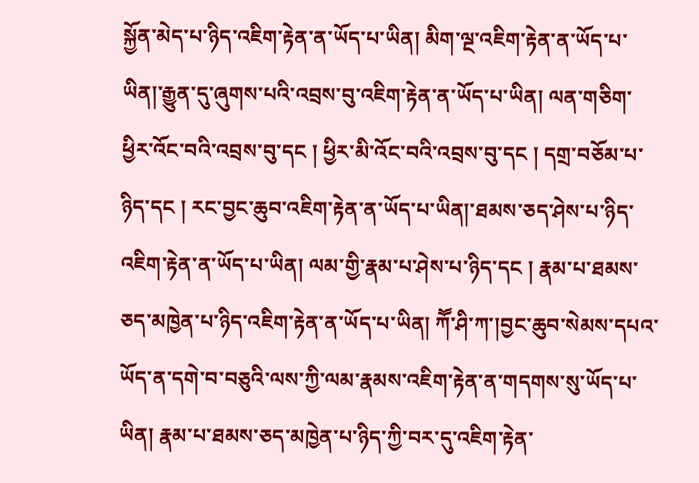སྐྱོན་མེད་པ་ཉིད་འཇིག་རྟེན་ན་ཡོད་པ་ཡིན། མིག་ལྔ་འཇིག་རྟེན་ན་ཡོད་པ་ཡིན།་རྒྱུན་དུ་ཞུགས་པའི་འབྲས་བུ་འཇིག་རྟེན་ན་ཡོད་པ་ཡིན། ལན་གཅིག་ཕྱིར་འོང་བའི་འབྲས་བུ་དང ། ཕྱིར་མི་འོང་བའི་འབྲས་བུ་དང ། དགྲ་བཅོམ་པ་ཉིད་དང ། རང་བྱང་ཆུབ་འཇིག་རྟེན་ན་ཡོད་པ་ཡིན།་ཐམས་ཅད་ཤེས་པ་ཉིད་འཇིག་རྟེན་ན་ཡོད་པ་ཡིན། ལམ་གྱི་རྣམ་པ་ཤེས་པ་ཉིད་དང ། རྣམ་པ་ཐམས་ཅད་མཁྱེན་པ་ཉིད་འཇིག་རྟེན་ན་ཡོད་པ་ཡིན། ཀཽ་ཤི་ཀ་།བྱང་ཆུབ་སེམས་དཔའ་ཡོད་ན་དགེ་བ་བཅུའི་ལས་ཀྱི་ལམ་རྣམས་འཇིག་རྟེན་ན་གདགས་སུ་ཡོད་པ་ཡིན། རྣམ་པ་ཐམས་ཅད་མཁྱེན་པ་ཉིད་ཀྱི་བར་དུ་འཇིག་རྟེན་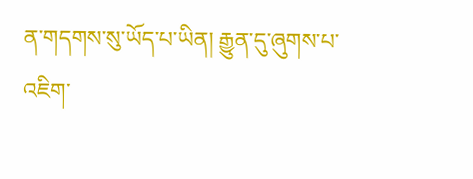ན་གདགས་སུ་ཡོད་པ་ཡིན། རྒྱུན་དུ་ཞུགས་པ་འཇིག་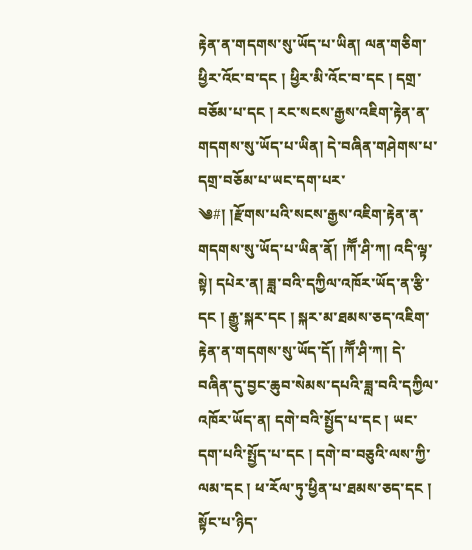རྟེན་ན་གདགས་སུ་ཡོད་པ་ཡིན། ལན་གཅིག་ཕྱིར་འོང་བ་དང ། ཕྱིར་མི་འོང་བ་དང ། དགྲ་བཅོམ་པ་དང ། རང་སངས་རྒྱས་འཇིག་རྟེན་ན་གདགས་སུ་ཡོད་པ་ཡིན། དེ་བཞིན་གཤེགས་པ་དགྲ་བཅོམ་པ་ཡང་དག་པར་
༄#། །རྫོགས་པའི་སངས་རྒྱས་འཇིག་རྟེན་ན་གདགས་སུ་ཡོད་པ་ཡིན་ནོ། །ཀཽ་ཤི་ཀ། འདི་ལྟ་སྟེ། དཔེར་ན། ཟླ་བའི་དཀྱིལ་འཁོར་ཡོད་ན་རྩི་དང ། རྒྱུ་སྐར་དང ། སྐར་མ་ཐམས་ཅད་འཇིག་རྟེན་ན་གདགས་སུ་ཡོད་དོ། །ཀཽ་ཤི་ཀ། དེ་བཞིན་དུ་བྱང་ཆུབ་སེམས་དཔའི་ཟླ་བའི་དཀྱིལ་འཁོར་ཡོད་ན། དགེ་བའི་སྤྱོད་པ་དང ། ཡང་དག་པའི་སྤྱོད་པ་དང ། དགེ་བ་བཅུའི་ལས་ཀྱི་ལམ་དང ། ཕ་རོལ་ཏུ་ཕྱིན་པ་ཐམས་ཅད་དང ། སྟོང་པ་ཉིད་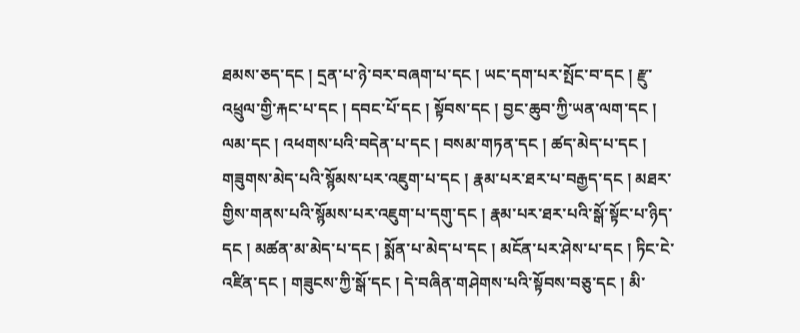ཐམས་ཅད་དང ། དྲན་པ་ཉེ་བར་བཞག་པ་དང ། ཡང་དག་པར་སྤོང་བ་དང ། རྫུ་འཕྲུལ་གྱི་རྐང་པ་དང ། དབང་པོ་དང ། སྟོབས་དང ། བྱང་ཆུབ་ཀྱི་ཡན་ལག་དང ། ལམ་དང ། འཕགས་པའི་བདེན་པ་དང ། བསམ་གཏན་དང ། ཚད་མེད་པ་དང ། གཟུགས་མེད་པའི་སྙོམས་པར་འཇུག་པ་དང ། རྣམ་པར་ཐར་པ་བརྒྱད་དང ། མཐར་གྱིས་གནས་པའི་སྙོམས་པར་འཇུག་པ་དགུ་དང ། རྣམ་པར་ཐར་པའི་སྒོ་སྟོང་པ་ཉིད་དང ། མཚན་མ་མེད་པ་དང ། སྨོན་པ་མེད་པ་དང ། མངོན་པར་ཤེས་པ་དང ། ཏིང་ངེ་འཛིན་དང ། གཟུངས་ཀྱི་སྒོ་དང ། དེ་བཞིན་གཤེགས་པའི་སྟོབས་བཅུ་དང ། མི་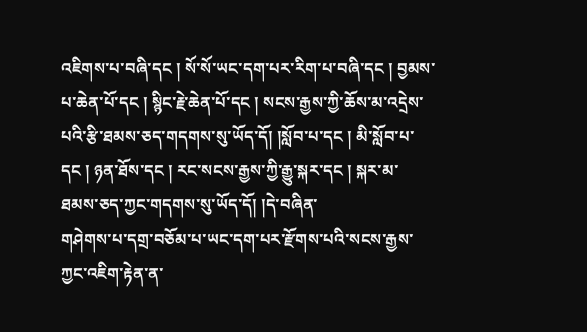འཇིགས་པ་བཞི་དང ། སོ་སོ་ཡང་དག་པར་རིག་པ་བཞི་དང ། བྱམས་པ་ཆེན་པོ་དང ། སྙིང་རྗེ་ཆེན་པོ་དང ། སངས་རྒྱས་ཀྱི་ཆོས་མ་འདྲེས་པའི་རྩི་ཐམས་ཅད་གདགས་སུ་ཡོད་དོ། །སློབ་པ་དང ། མི་སློབ་པ་དང ། ཉན་ཐོས་དང ། རང་སངས་རྒྱས་ཀྱི་རྒྱུ་སྐར་དང ། སྐར་མ་ཐམས་ཅད་ཀྱང་གདགས་སུ་ཡོད་དོ། །དེ་བཞིན་
གཤེགས་པ་དགྲ་བཅོམ་པ་ཡང་དག་པར་རྫོགས་པའི་སངས་རྒྱས་ཀྱང་འཇིག་རྟེན་ན་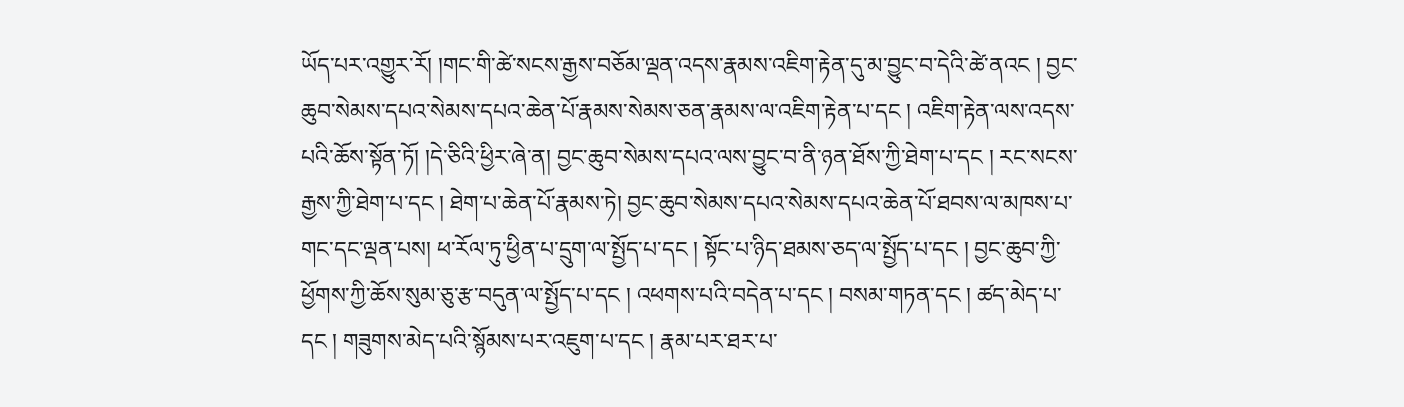ཡོད་པར་འགྱུར་རོ། །གང་གི་ཚེ་སངས་རྒྱས་བཅོམ་ལྡན་འདས་རྣམས་འཇིག་རྟེན་དུ་མ་བྱུང་བ་དེའི་ཚེ་ནའང ། བྱང་ཆུབ་སེམས་དཔའ་སེམས་དཔའ་ཆེན་པོ་རྣམས་སེམས་ཅན་རྣམས་ལ་འཇིག་རྟེན་པ་དང ། འཇིག་རྟེན་ལས་འདས་པའི་ཆོས་སྟོན་ཏོ། །དེ་ཅིའི་ཕྱིར་ཞེ་ན། བྱང་ཆུབ་སེམས་དཔའ་ལས་བྱུང་བ་ནི་ཉན་ཐོས་ཀྱི་ཐེག་པ་དང ། རང་སངས་རྒྱས་ཀྱི་ཐེག་པ་དང ། ཐེག་པ་ཆེན་པོ་རྣམས་ཏེ། བྱང་ཆུབ་སེམས་དཔའ་སེམས་དཔའ་ཆེན་པོ་ཐབས་ལ་མཁས་པ་གང་དང་ལྡན་པས། ཕ་རོལ་ཏུ་ཕྱིན་པ་དྲུག་ལ་སྤྱོད་པ་དང ། སྟོང་པ་ཉིད་ཐམས་ཅད་ལ་སྤྱོད་པ་དང ། བྱང་ཆུབ་ཀྱི་ཕྱོགས་ཀྱི་ཆོས་སུམ་ཅུ་རྩ་བདུན་ལ་སྤྱོད་པ་དང ། འཕགས་པའི་བདེན་པ་དང ། བསམ་གཏན་དང ། ཚད་མེད་པ་དང ། གཟུགས་མེད་པའི་སྙོམས་པར་འཇུག་པ་དང ། རྣམ་པར་ཐར་པ་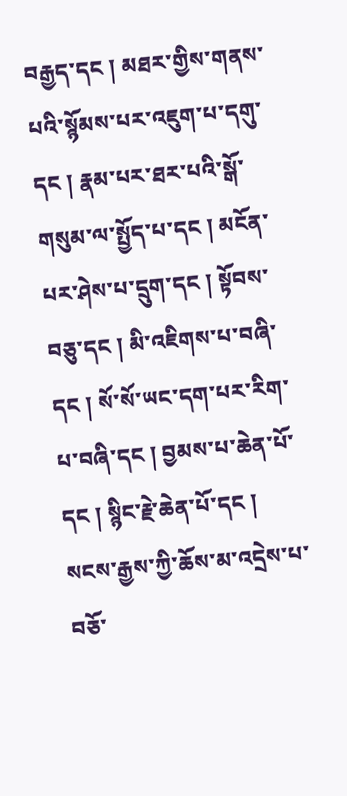བརྒྱད་དང ། མཐར་གྱིས་གནས་པའི་སྙོམས་པར་འཇུག་པ་དགུ་དང ། རྣམ་པར་ཐར་པའི་སྒོ་གསུམ་ལ་སྤྱོད་པ་དང ། མངོན་པར་ཤེས་པ་དྲུག་དང ། སྟོབས་བཅུ་དང ། མི་འཇིགས་པ་བཞི་དང ། སོ་སོ་ཡང་དག་པར་རིག་པ་བཞི་དང ། བྱམས་པ་ཆེན་པོ་དང ། སྙིང་རྗེ་ཆེན་པོ་དང ། སངས་རྒྱས་ཀྱི་ཆོས་མ་འདྲེས་པ་བཅོ་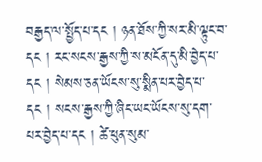བརྒྱད་ལ་སྤྱོད་པ་དང ། ཉན་ཐོས་ཀྱི་སར་མི་ལྟུང་བ་དང ། རང་སངས་རྒྱས་ཀྱི་ས་མངོན་དུ་མི་བྱེད་པ་དང ། སེམས་ཅན་ཡོངས་སུ་སྨིན་པར་བྱེད་པ་དང ། སངས་རྒྱས་ཀྱི་ཞིང་ཡང་ཡོངས་སུ་དག་པར་བྱེད་པ་དང ། ཚེ་ཕུན་སུམ་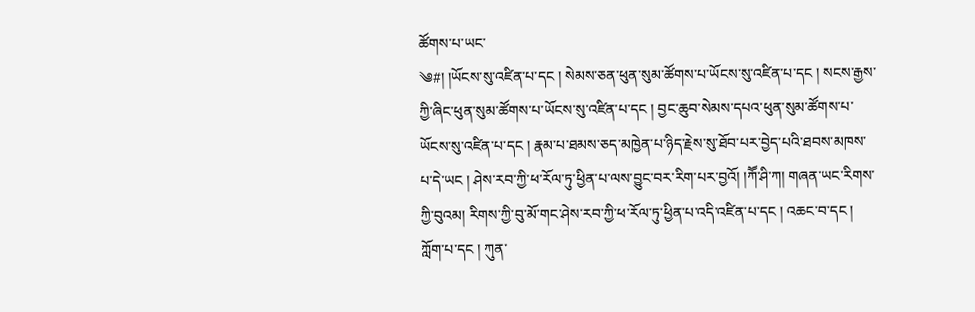ཚོགས་པ་ཡང་
༄#། །ཡོངས་སུ་འཛིན་པ་དང ། སེམས་ཅན་ཕུན་སུམ་ཚོགས་པ་ཡོངས་སུ་འཛིན་པ་དང ། སངས་རྒྱས་ཀྱི་ཞིང་ཕུན་སུམ་ཚོགས་པ་ཡོངས་སུ་འཛིན་པ་དང ། བྱང་ཆུབ་སེམས་དཔའ་ཕུན་སུམ་ཚོགས་པ་ཡོངས་སུ་འཛིན་པ་དང ། རྣམ་པ་ཐམས་ཅད་མཁྱེན་པ་ཉིད་རྗེས་སུ་ཐོབ་པར་བྱེད་པའི་ཐབས་མཁས་པ་དེ་ཡང ། ཤེས་རབ་ཀྱི་ཕ་རོལ་ཏུ་ཕྱིན་པ་ལས་བྱུང་བར་རིག་པར་བྱའོ། །ཀཽ་ཤི་ཀ། གཞན་ཡང་རིགས་ཀྱི་བུའམ། རིགས་ཀྱི་བུ་མོ་གང་ཤེས་རབ་ཀྱི་ཕ་རོལ་ཏུ་ཕྱིན་པ་འདི་འཛིན་པ་དང ། འཆང་བ་དང ། ཀློག་པ་དང ། ཀུན་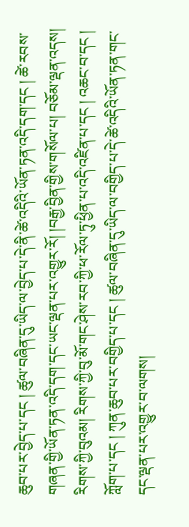ཆུབ་པར་བྱེད་པ་དང ། ཚུལ་བཞིན་དུ་ཡིད་ལ་བྱེད་པ་དེ་ནི་ཚེ་འདིའི་ཡོན་ཏན་འདི་དག་དང ། ཚེ་རབས་གཞན་གྱི་ཡོན་ཏན་འདི་དག་དང་ཡང་ལྡན་པར་འགྱུར་རོ། །བརྒྱ་བྱིན་གྱིས་གསོལ་པ། བཅོམ་ལྡན་འདས། རིགས་ཀྱི་བུའམ། རིགས་ཀྱི་བུ་མོ་གང་ཤེས་རབ་ཀྱི་ཕ་རོལ་ཏུ་ཕྱིན་པ་འདི་འཛིན་པ་དང ། འཆང་བ་དང ། ཀློག་པ་དང ། ཀུན་ཆུབ་པར་བགྱིད་པ་དང ། ཚུལ་བཞིན་དུ་ཡིད་ལ་བགྱིད་པ་དེ་ཚེ་འདིའི་ཡོན་ཏན་གང་དང་ལྡན་པར་འགྱུར་བ་ལགས།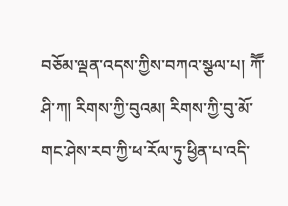བཅོམ་ལྡན་འདས་ཀྱིས་བཀའ་སྩལ་པ། ཀཽ་ཤི་ཀ། རིགས་ཀྱི་བུའམ། རིགས་ཀྱི་བུ་མོ་གང་ཤེས་རབ་ཀྱི་ཕ་རོལ་ཏུ་ཕྱིན་པ་འདི་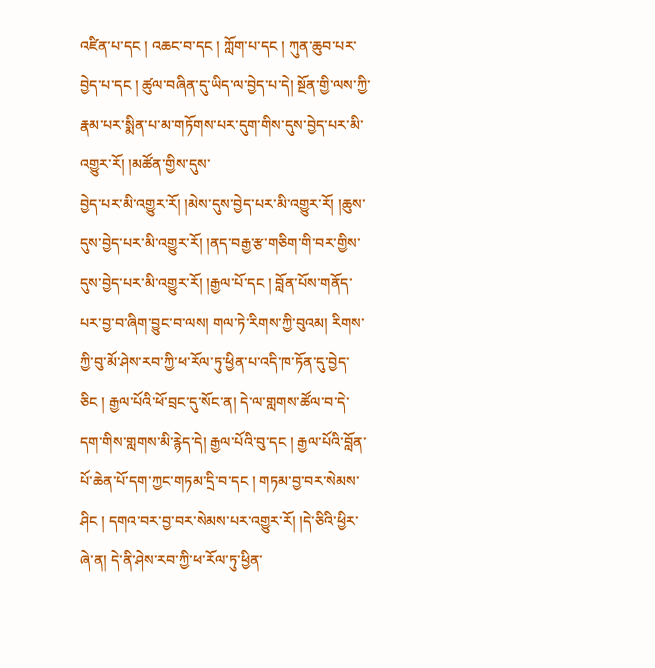འཛིན་པ་དང ། འཆང་བ་དང ། ཀློག་པ་དང ། ཀུན་ཆུབ་པར་བྱེད་པ་དང ། ཚུལ་བཞིན་དུ་ཡིད་ལ་བྱེད་པ་དེ། སྔོན་གྱི་ལས་ཀྱི་རྣམ་པར་སྨིན་པ་མ་གཏོགས་པར་དུག་གིས་དུས་བྱེད་པར་མི་འགྱུར་རོ། །མཚོན་གྱིས་དུས་
བྱེད་པར་མི་འགྱུར་རོ། །མེས་དུས་བྱེད་པར་མི་འགྱུར་རོ། །ཆུས་དུས་བྱེད་པར་མི་འགྱུར་རོ། །ནད་བརྒྱ་རྩ་གཅིག་གི་བར་གྱིས་དུས་བྱེད་པར་མི་འགྱུར་རོ། །རྒྱལ་པོ་དང ། བློན་པོས་གནོད་པར་བྱ་བ་ཞིག་བྱུང་བ་ལས། གལ་ཏེ་རིགས་ཀྱི་བུའམ། རིགས་ཀྱི་བུ་མོ་ཤེས་རབ་ཀྱི་ཕ་རོལ་ཏུ་ཕྱིན་པ་འདི་ཁ་ཏོན་དུ་བྱེད་ཅིང ། རྒྱལ་པོའི་ཕོ་བྲང་དུ་སོང་ན། དེ་ལ་གླགས་ཚོལ་བ་དེ་དག་གིས་གླགས་མི་རྙེད་དེ། རྒྱལ་པོའི་བུ་དང ། རྒྱལ་པོའི་བློན་པོ་ཆེན་པོ་དག་ཀྱང་གཏམ་དྲི་བ་དང ། གཏམ་བྱ་བར་སེམས་ཤིང ། དགའ་བར་བྱ་བར་སེམས་པར་འགྱུར་རོ། །དེ་ཅིའི་ཕྱིར་ཞེ་ན། དེ་ནི་ཤེས་རབ་ཀྱི་ཕ་རོལ་ཏུ་ཕྱིན་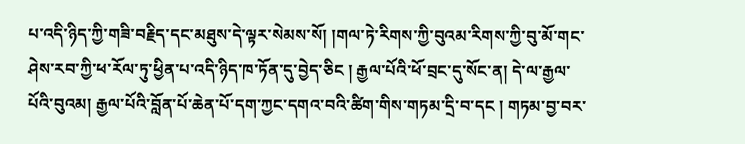པ་འདི་ཉིད་ཀྱི་གཟི་བརྗིད་དང་མཐུས་དེ་ལྟར་སེམས་སོ། །གལ་ཏེ་རིགས་ཀྱི་བུའམ་རིགས་ཀྱི་བུ་མོ་གང་ཤེས་རབ་ཀྱི་ཕ་རོལ་ཏུ་ཕྱིན་པ་འདི་ཉིད་ཁ་ཏོན་དུ་བྱེད་ཅིང ། རྒྱལ་པོའི་ཕོ་བྲང་དུ་སོང་ན། དེ་ལ་རྒྱལ་པོའི་བུའམ། རྒྱལ་པོའི་བློན་པོ་ཆེན་པོ་དག་ཀྱང་དགའ་བའི་ཚིག་གིས་གཏམ་དྲི་བ་དང ། གཏམ་བྱ་བར་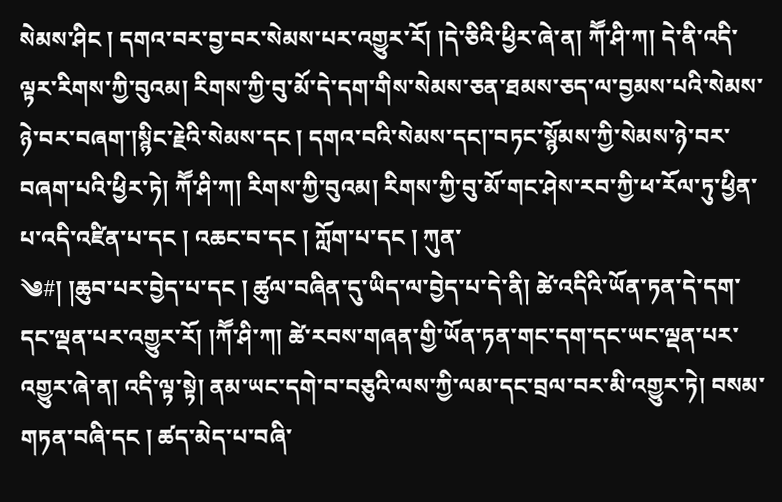སེམས་ཤིང ། དགའ་བར་བྱ་བར་སེམས་པར་འགྱུར་རོ། །དེ་ཅིའི་ཕྱིར་ཞེ་ན། ཀཽ་ཤི་ཀ། དེ་ནི་འདི་ལྟར་རིགས་ཀྱི་བུའམ། རིགས་ཀྱི་བུ་མོ་དེ་དག་གིས་སེམས་ཅན་ཐམས་ཅད་ལ་བྱམས་པའི་སེམས་ཉེ་བར་བཞག་།སྙིང་རྗེའི་སེམས་དང ། དགའ་བའི་སེམས་དང།་བཏང་སྙོམས་ཀྱི་སེམས་ཉེ་བར་བཞག་པའི་ཕྱིར་ཏེ། ཀཽ་ཤི་ཀ། རིགས་ཀྱི་བུའམ། རིགས་ཀྱི་བུ་མོ་གང་ཤེས་རབ་ཀྱི་ཕ་རོལ་ཏུ་ཕྱིན་པ་འདི་འཛིན་པ་དང ། འཆང་བ་དང ། ཀློག་པ་དང ། ཀུན་
༄#། །ཆུབ་པར་བྱེད་པ་དང ། ཚུལ་བཞིན་དུ་ཡིད་ལ་བྱེད་པ་དེ་ནི། ཚེ་འདིའི་ཡོན་ཏན་དེ་དག་དང་ལྡན་པར་འགྱུར་རོ། །ཀཽ་ཤི་ཀ། ཚེ་རབས་གཞན་གྱི་ཡོན་ཏན་གང་དག་དང་ཡང་ལྡན་པར་འགྱུར་ཞེ་ན། འདི་ལྟ་སྟེ། ནམ་ཡང་དགེ་བ་བཅུའི་ལས་ཀྱི་ལམ་དང་བྲལ་བར་མི་འགྱུར་ཏེ། བསམ་གཏན་བཞི་དང ། ཚད་མེད་པ་བཞི་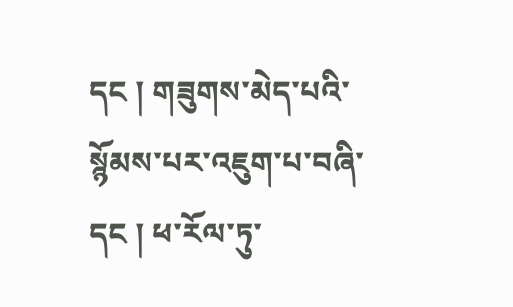དང ། གཟུགས་མེད་པའི་སྙོམས་པར་འཇུག་པ་བཞི་དང ། ཕ་རོལ་ཏུ་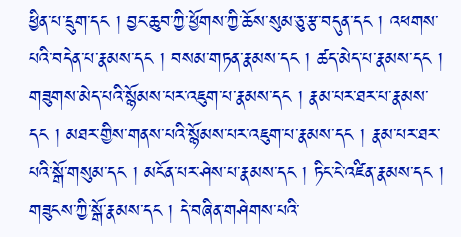ཕྱིན་པ་དྲུག་དང ། བྱང་ཆུབ་ཀྱི་ཕྱོགས་ཀྱི་ཆོས་སུམ་ཅུ་རྩ་བདུན་དང ། འཕགས་པའི་བདེན་པ་རྣམས་དང ། བསམ་གཏན་རྣམས་དང ། ཚད་མེད་པ་རྣམས་དང ། གཟུགས་མེད་པའི་སྙོམས་པར་འཇུག་པ་རྣམས་དང ། རྣམ་པར་ཐར་པ་རྣམས་དང ། མཐར་གྱིས་གནས་པའི་སྙོམས་པར་འཇུག་པ་རྣམས་དང ། རྣམ་པར་ཐར་པའི་སྒོ་གསུམ་དང ། མངོན་པར་ཤེས་པ་རྣམས་དང ། ཏིང་ངེ་འཛིན་རྣམས་དང ། གཟུངས་ཀྱི་སྒོ་རྣམས་དང ། དེ་བཞིན་གཤེགས་པའི་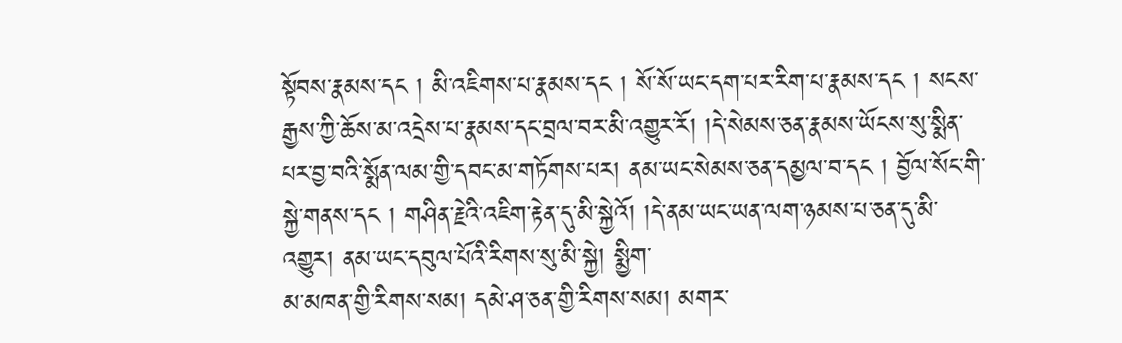སྟོབས་རྣམས་དང ། མི་འཇིགས་པ་རྣམས་དང ། སོ་སོ་ཡང་དག་པར་རིག་པ་རྣམས་དང ། སངས་རྒྱས་ཀྱི་ཆོས་མ་འདྲེས་པ་རྣམས་དང་བྲལ་བར་མི་འགྱུར་རོ། །དེ་སེམས་ཅན་རྣམས་ཡོངས་སུ་སྨིན་པར་བྱ་བའི་སྨོན་ལམ་གྱི་དབང་མ་གཏོགས་པར། ནམ་ཡང་སེམས་ཅན་དམྱལ་བ་དང ། བྱོལ་སོང་གི་སྐྱེ་གནས་དང ། གཤིན་རྗེའི་འཇིག་རྟེན་དུ་མི་སྐྱེའོ། །དེ་ནམ་ཡང་ཡན་ལག་ཉམས་པ་ཅན་དུ་མི་འགྱུར། ནམ་ཡང་དབུལ་པོའི་རིགས་སུ་མི་སྐྱེ། སྨྱིག་
མ་མཁན་གྱི་རིགས་སམ། དམེ་ཤ་ཅན་གྱི་རིགས་སམ། མགར་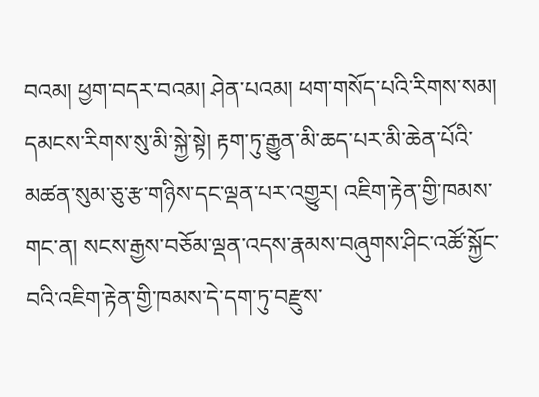བའམ། ཕྱག་བདར་བའམ། ཤེན་པའམ། ཕག་གསོད་པའི་རིགས་སམ། དམངས་རིགས་སུ་མི་སྐྱེ་སྟེ། རྟག་ཏུ་རྒྱུན་མི་ཆད་པར་མི་ཆེན་པོའི་མཚན་སུམ་ཅུ་རྩ་གཉིས་དང་ལྡན་པར་འགྱུར། འཇིག་རྟེན་གྱི་ཁམས་གང་ན། སངས་རྒྱས་བཅོམ་ལྡན་འདས་རྣམས་བཞུགས་ཤིང་འཚོ་སྐྱོང་བའི་འཇིག་རྟེན་གྱི་ཁམས་དེ་དག་ཏུ་བརྫུས་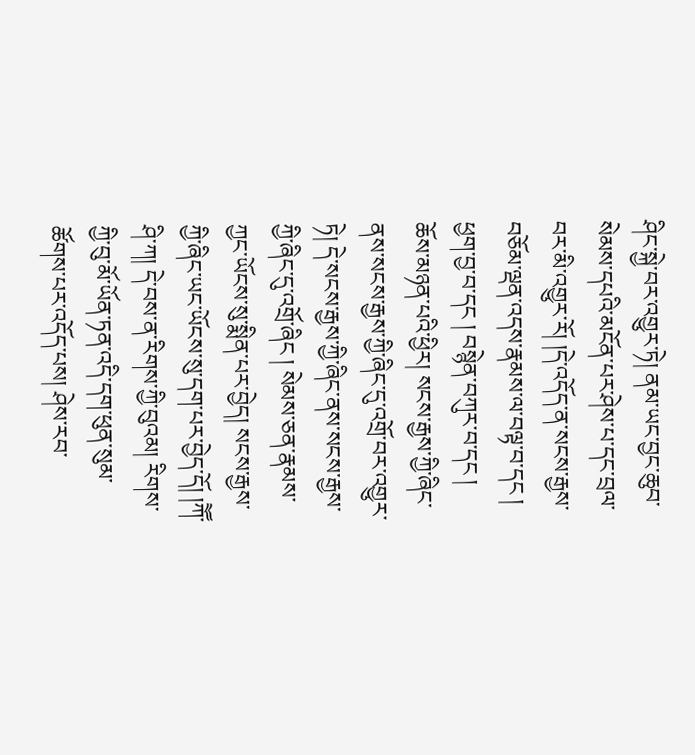ཤིང་སྐྱེ་བར་འགྱུར་ཏེ། ནམ་ཡང་བྱང་ཆུབ་སེམས་དཔའི་མངོན་པར་ཤེས་པ་དང་བྲལ་བར་མི་འགྱུར་རོ། །དེ་འདོད་ན་སངས་རྒྱས་བཅོམ་ལྡན་འདས་རྣམས་ལ་བལྟ་བ་དང ། ཕྱག་བྱ་བ་དང ། བསྙེན་བཀུར་བ་དང ། ཆོས་མཉན་པའི་ཕྱིར། སངས་རྒྱས་ཀྱི་ཞིང་ནས་སངས་རྒྱས་ཀྱི་ཞིང་དུ་འགྲོ་བར་འགྱུར་ཏེ། དེ་སངས་རྒྱས་ཀྱི་ཞིང་ནས་སངས་རྒྱས་ཀྱི་ཞིང་དུ་འགྲོ་ཞིང ། སེམས་ཅན་རྣམས་ཀྱང་ཡོངས་སུ་སྨིན་པར་བྱེད། སངས་རྒྱས་ཀྱི་ཞིང་ཡང་ཡོངས་སུ་དག་པར་བྱེད་དོ། །ཀཽ་ཤི་ཀ། དེ་བས་ན་རིགས་ཀྱི་བུའམ། རིགས་ཀྱི་བུ་མོ་ཡོན་ཏན་འདི་དག་ཕུན་སུམ་ཚོགས་པར་འདོད་པས། ཤེས་རབ་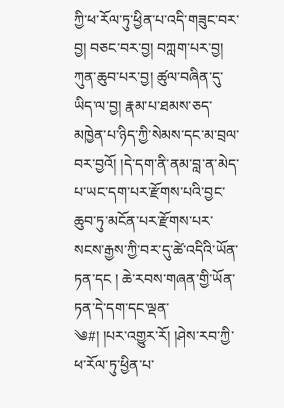ཀྱི་ཕ་རོལ་ཏུ་ཕྱིན་པ་འདི་གཟུང་བར་བྱ། བཅང་བར་བྱ། བཀླག་པར་བྱ། ཀུན་ཆུབ་པར་བྱ། ཚུལ་བཞིན་དུ་ཡིད་ལ་བྱ། རྣམ་པ་ཐམས་ཅད་མཁྱེན་པ་ཉིད་ཀྱི་སེམས་དང་མ་བྲལ་བར་བྱའོ། །དེ་དག་ནི་ནམ་བླ་ན་མེད་པ་ཡང་དག་པར་རྫོགས་པའི་བྱང་ཆུབ་ཏུ་མངོན་པར་རྫོགས་པར་སངས་རྒྱས་ཀྱི་བར་དུ་ཚེ་འདིའི་ཡོན་ཏན་དང ། ཆེ་རབས་གཞན་གྱི་ཡོན་ཏན་དེ་དག་དང་ལྡན་
༄#། །པར་འགྱུར་རོ། །ཤེས་རབ་ཀྱི་ཕ་རོལ་ཏུ་ཕྱིན་པ་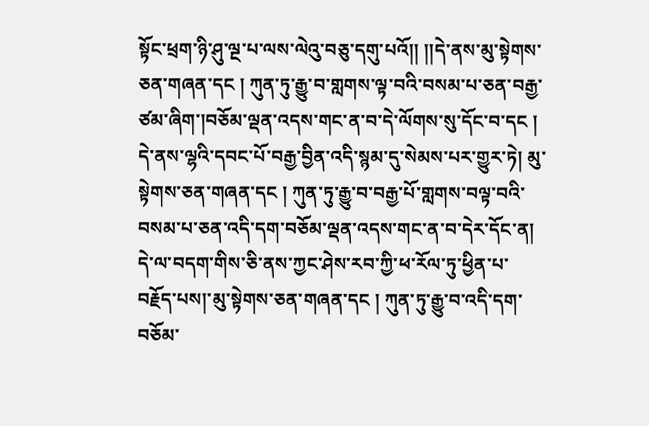སྟོང་ཕྲག་ཉི་ཤུ་ལྔ་པ་ལས་ལེའུ་བཅུ་དགུ་པའོ།། །།དེ་ནས་མུ་སྟེགས་ཅན་གཞན་དང ། ཀུན་ཏུ་རྒྱུ་བ་གླགས་ལྟ་བའི་བསམ་པ་ཅན་བརྒྱ་ཙམ་ཞིག་།བཅོམ་ལྡན་འདས་གང་ན་བ་དེ་ལོགས་སུ་དོང་བ་དང ། དེ་ནས་ལྷའི་དབང་པོ་བརྒྱ་བྱིན་འདི་སྙམ་དུ་སེམས་པར་གྱུར་ཏེ། མུ་སྟེགས་ཅན་གཞན་དང ། ཀུན་ཏུ་རྒྱུ་བ་བརྒྱ་པོ་གླགས་བལྟ་བའི་བསམ་པ་ཅན་འདི་དག་བཅོམ་ལྡན་འདས་གང་ན་བ་དེར་དོང་ན། དེ་ལ་བདག་གིས་ཅི་ནས་ཀྱང་ཤེས་རབ་ཀྱི་ཕ་རོལ་ཏུ་ཕྱིན་པ་བརྗོད་པས།་མུ་སྟེགས་ཅན་གཞན་དང ། ཀུན་ཏུ་རྒྱུ་བ་འདི་དག་བཅོམ་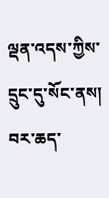ལྡན་འདས་ཀྱིས་དྲུང་དུ་སོང་ནས། བར་ཆད་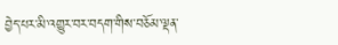བྱེད་པར་མི་འགྱུར་བར་བདག་གིས་བཅོམ་ལྡན་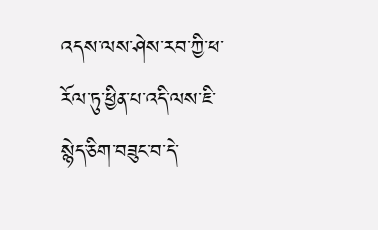འདས་ལས་ཤེས་རབ་ཀྱི་ཕ་རོལ་ཏུ་ཕྱིན་པ་འདི་ལས་ཇི་སྙེད་ཅིག་བཟུང་བ་དེ་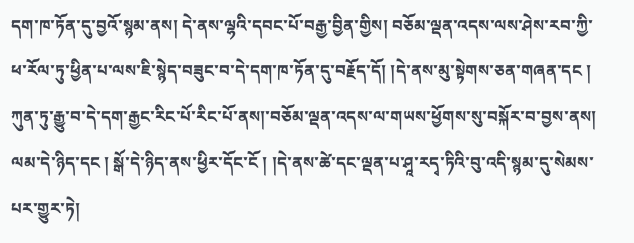དག་ཁ་ཏོན་དུ་བྱའོ་སྙམ་ནས། དེ་ནས་ལྷའི་དབང་པོ་བརྒྱ་བྱིན་གྱིས། བཅོམ་ལྡན་འདས་ལས་ཤེས་རབ་ཀྱི་ཕ་རོལ་ཏུ་ཕྱིན་པ་ལས་ཇི་སྙེད་བཟུང་བ་དེ་དག་ཁ་ཏོན་དུ་བརྗོད་དོ། །དེ་ནས་མུ་སྟེགས་ཅན་གཞན་དང ། ཀུན་ཏུ་རྒྱུ་བ་དེ་དག་རྒྱང་རིང་པོ་རིང་པོ་ནས།་བཅོམ་ལྡན་འདས་ལ་གཡས་ཕྱོགས་སུ་བསྐོར་བ་བྱས་ནས། ལམ་དེ་ཉིད་དང ། སྒོ་དེ་ཉིད་ནས་ཕྱིར་དོང་ངོ ། །དེ་ནས་ཚེ་དང་ལྡན་པ་ཤཱ་རདྭ་ཏིའི་བུ་འདི་སྙམ་དུ་སེམས་པར་གྱུར་ཏེ།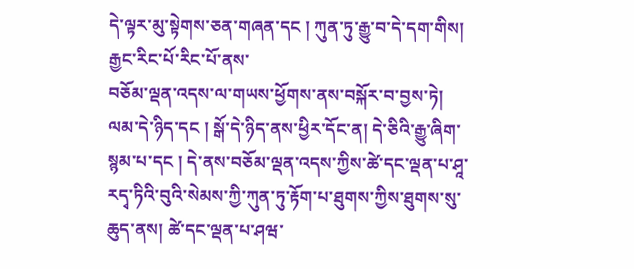དེ་ལྟར་མུ་སྟེགས་ཅན་གཞན་དང ། ཀུན་ཏུ་རྒྱུ་བ་དེ་དག་གིས། རྒྱང་རིང་པོ་རིང་པོ་ནས་
བཅོམ་ལྡན་འདས་ལ་གཡས་ཕྱོགས་ནས་བསྐོར་བ་བྱས་ཏེ། ལམ་དེ་ཉིད་དང ། སྒོ་དེ་ཉིད་ནས་ཕྱིར་དོང་ན། དེ་ཅིའི་རྒྱུ་ཞིག་སྙམ་པ་དང ། དེ་ནས་བཅོམ་ལྡན་འདས་ཀྱིས་ཚེ་དང་ལྡན་པ་ཤཱ་རདྭ་ཏིའི་བུའི་སེམས་ཀྱི་ཀུན་ཏུ་རྟོག་པ་ཐུགས་ཀྱིས་ཐུགས་སུ་ཆུད་ནས། ཚེ་དང་ལྡན་པ་ཤཝ་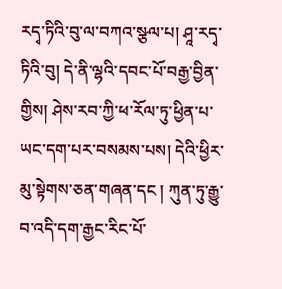རདྭ་ཏིའི་བུ་ལ་བཀའ་སྩལ་པ། ཤཱ་རདྭ་ཏིའི་བུ། དེ་ནི་ལྷའི་དབང་པོ་བརྒྱ་བྱིན་གྱིས། ཤེས་རབ་ཀྱི་ཕ་རོལ་ཏུ་ཕྱིན་པ་ཡང་དག་པར་བསམས་པས། དེའི་ཕྱིར་མུ་སྟེགས་ཅན་གཞན་དང ། ཀུན་ཏུ་རྒྱུ་བ་འདི་དག་རྒྱང་རིང་པོ་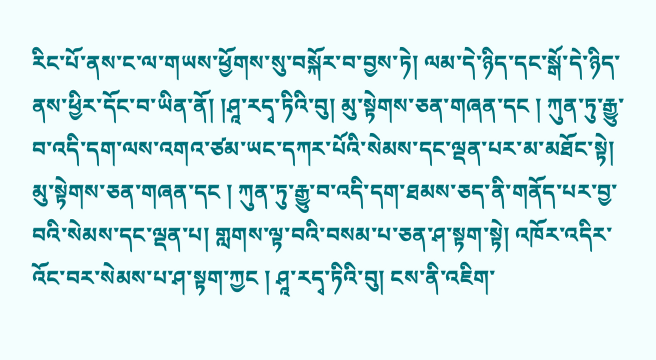རིང་པོ་ནས་ང་ལ་གཡས་ཕྱོགས་སུ་བསྐོར་བ་བྱས་ཏེ། ལམ་དེ་ཉིད་དང་སྒོ་དེ་ཉིད་ནས་ཕྱིར་དོང་བ་ཡིན་ནོ། །ཤཱ་རདྭ་ཏིའི་བུ། མུ་སྟེགས་ཅན་གཞན་དང ། ཀུན་ཏུ་རྒྱུ་བ་འདི་དག་ལས་འགའ་ཙམ་ཡང་དཀར་པོའི་སེམས་དང་ལྡན་པར་མ་མཐོང་སྟེ། མུ་སྟེགས་ཅན་གཞན་དང ། ཀུན་ཏུ་རྒྱུ་བ་འདི་དག་ཐམས་ཅད་ནི་གནོད་པར་བྱ་བའི་སེམས་དང་ལྡན་པ། གླགས་ལྟ་བའི་བསམ་པ་ཅན་ཤ་སྟག་སྟེ། འཁོར་འདིར་འོང་བར་སེམས་པ་ཤ་སྟག་ཀྱང ། ཤཱ་རདྭ་ཏིའི་བུ། ངས་ནི་འཇིག་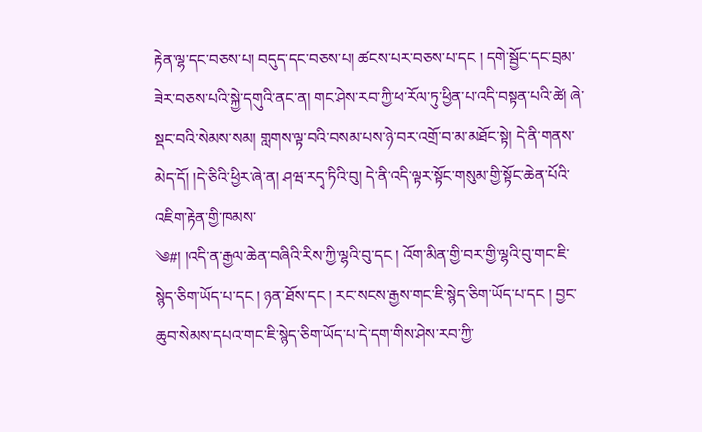རྟེན་ལྷ་དང་བཅས་པ། བདུད་དང་བཅས་པ། ཚངས་པར་བཅས་པ་དང ། དགེ་སྦྱོང་དང་བྲམ་ཟེར་བཅས་པའི་སྐྱེ་དགུའི་ནང་ན། གང་ཤེས་རབ་ཀྱི་ཕ་རོལ་ཏུ་ཕྱིན་པ་འདི་བསྟན་པའི་ཚེ། ཞེ་སྡང་བའི་སེམས་སམ། གླགས་ལྟ་བའི་བསམ་པས་ཉེ་བར་འགྲོ་བ་མ་མཐོང་སྟེ། དེ་ནི་གནས་མེད་དོ། །དེ་ཅིའི་ཕྱིར་ཞེ་ན། ཤཝ་རདྭ་ཏིའི་བུ། དེ་ནི་འདི་ལྟར་སྟོང་གསུམ་གྱི་སྟོང་ཆེན་པོའི་འཇིག་རྟེན་གྱི་ཁམས་
༄#། །འདི་ན་རྒྱལ་ཆེན་བཞིའི་རིས་ཀྱི་ལྷའི་བུ་དང ། འོག་མིན་གྱི་བར་གྱི་ལྷའི་བུ་གང་ཇི་སྙེད་ཅིག་ཡོད་པ་དང ། ཉན་ཐོས་དང ། རང་སངས་རྒྱས་གང་ཇི་སྙེད་ཅིག་ཡོད་པ་དང ། བྱང་ཆུབ་སེམས་དཔའ་གང་ཇི་སྙེད་ཅིག་ཡོད་པ་དེ་དག་གིས་ཤེས་རབ་ཀྱི་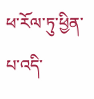ཕ་རོལ་ཏུ་ཕྱིན་པ་འདི་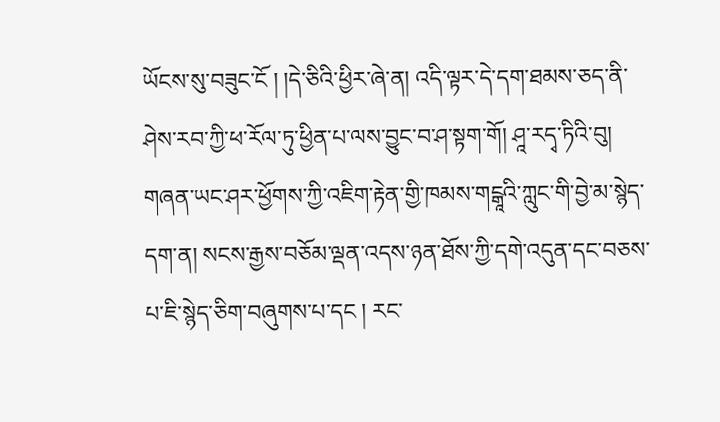ཡོངས་སུ་བཟུང་ངོ ། །དེ་ཅིའི་ཕྱིར་ཞེ་ན། འདི་ལྟར་དེ་དག་ཐམས་ཅད་ནི་ཤེས་རབ་ཀྱི་ཕ་རོལ་ཏུ་ཕྱིན་པ་ལས་བྱུང་བ་ཤ་སྟག་གོ། ཤཱ་རདྭ་ཏིའི་བུ། གཞན་ཡང་ཤར་ཕྱོགས་ཀྱི་འཇིག་རྟེན་གྱི་ཁམས་གངྒཱའི་ཀླུང་གི་བྱེ་མ་སྙེད་དག་ན། སངས་རྒྱས་བཅོམ་ལྡན་འདས་ཉན་ཐོས་ཀྱི་དགེ་འདུན་དང་བཅས་པ་ཇི་སྙེད་ཅིག་བཞུགས་པ་དང ། རང་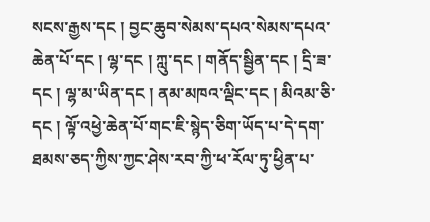སངས་རྒྱས་དང ། བྱང་ཆུབ་སེམས་དཔའ་སེམས་དཔའ་ཆེན་པོ་དང ། ལྷ་དང ། ཀླུ་དང ། གནོད་སྦྱིན་དང ། དྲི་ཟ་དང ། ལྷ་མ་ཡིན་དང ། ནམ་མཁའ་ལྡིང་དང ། མིའམ་ཅི་དང ། ལྟོ་འཕྱེ་ཆེན་པོ་གང་ཇི་སྙེད་ཅིག་ཡོད་པ་དེ་དག་ཐམས་ཅད་ཀྱིས་ཀྱང་ཤེས་རབ་ཀྱི་ཕ་རོལ་ཏུ་ཕྱིན་པ་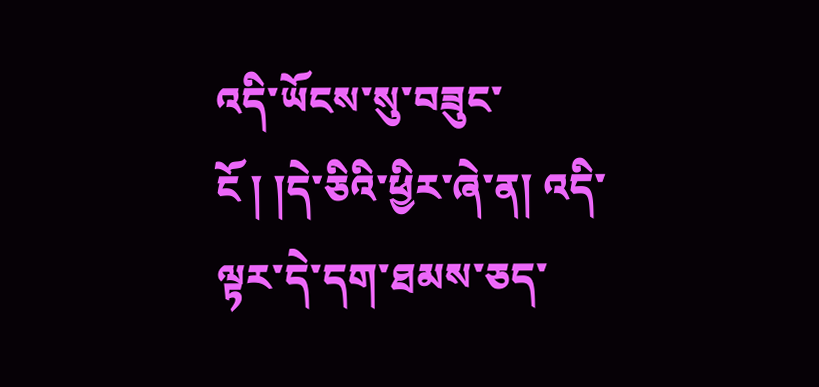འདི་ཡོངས་སུ་བཟུང་ངོ ། །དེ་ཅིའི་ཕྱིར་ཞེ་ན། འདི་ལྟར་དེ་དག་ཐམས་ཅད་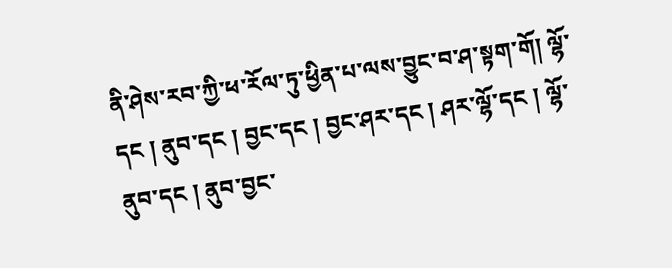ནི་ཤེས་རབ་ཀྱི་ཕ་རོལ་ཏུ་ཕྱིན་པ་ལས་བྱུང་བ་ཤ་སྟག་གོ། ལྷོ་དང ། ནུབ་དང ། བྱང་དང ། བྱང་ཤར་དང ། ཤར་ལྷོ་དང ། ལྷོ་ནུབ་དང ། ནུབ་བྱང་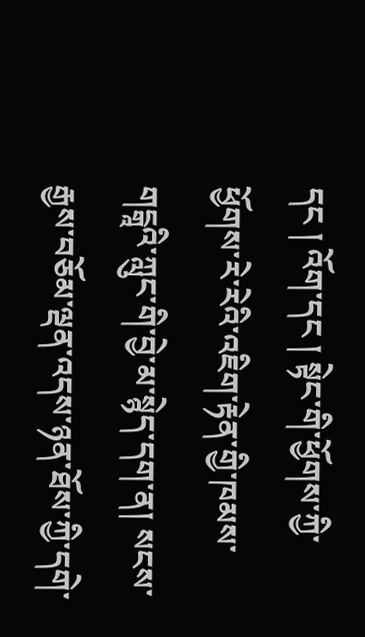དང ། འོག་དང ། སྟེང་གི་ཕྱོགས་ཀྱི་ཕྱོགས་རེ་རེའི་འཇིག་རྟེན་གྱི་ཁམས་གངྒཱའི་ཀླུང་གི་བྱེ་མ་སྙེད་དག་ན། སངས་རྒྱས་བཅོམ་ལྡན་འདས་ཉན་ཐོས་ཀྱི་དགེ་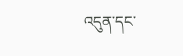འདུན་དང་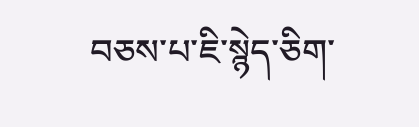བཅས་པ་ཇི་སྙེད་ཅིག་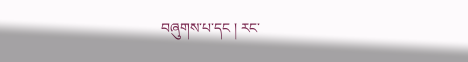བཞུགས་པ་དང ། རང་